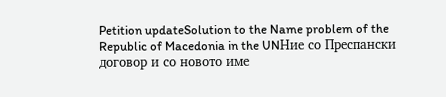Petition updateSolution to the Name problem of the Republic of Macedonia in the UNНие со Преспански договор и со новото име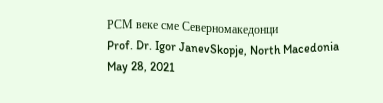РСМ веке сме Северномакедонци
Prof. Dr. Igor JanevSkopje, North Macedonia
May 28, 2021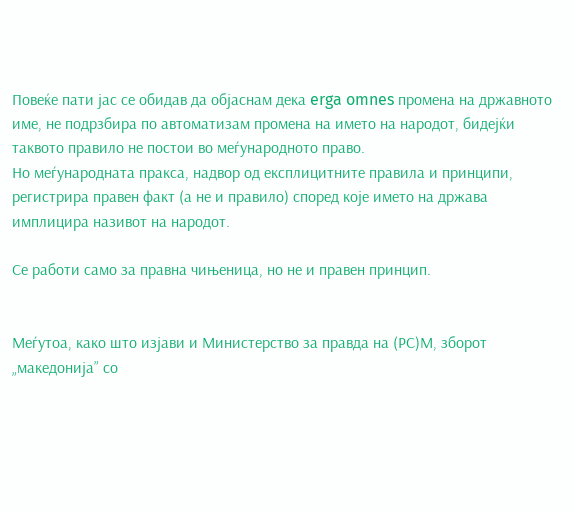Повеќе пати јас се обидав да објаснам дека erga omnes промена на државното име, не подрзбира по автоматизам промена на името на народот, бидејќи таквото правило не постои во меѓународното право.
Но меѓународната пракса, надвор од експлицитните правила и принципи, регистрира правен факт (а не и правило) според које името на држава имплицира називот на народот.

Се работи само за правна чињеница, но не и правен принцип.


Меѓутоа, како што изјави и Министерство за правда на (РС)М, зборот „македонија” со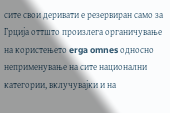сите свои деривати е резервиран само за Грција оттшто произлега органичување на користењето erga omnes односно неприменување на сите национални категории, вклучувајки и на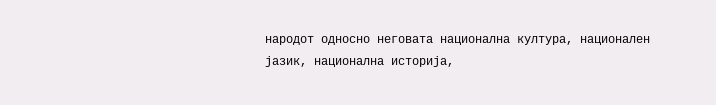народот односно неговата национална култура, национален јазик, национална историја,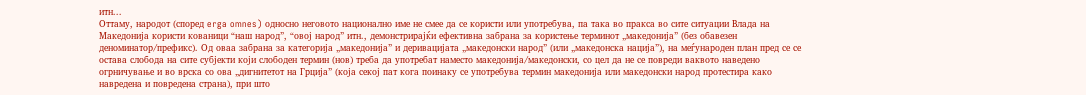итн...
Оттаму, народот (според erga omnes) односно неговото национално име не смее да се користи или употребува, па така во пракса во сите ситуации Влада на Македонија користи кованици “наш народ”, “овој народ” итн., демонстрирајќи ефективна забрана за користење терминот „македонија” (без обавезен деноминатор/префикс). Од оваа забрана за категорија „македонија” и деривацијата „македонски народ” (или „македонска нација”), на меѓународен план пред се се остава слобода на сите субјекти који слободен термин (нов) треба да употребат наместо македонија/македонски, со цел да не се повреди ваквото наведено огрничување и во врска со ова „дигнитетот на Грција” (која секој пат кога поинаку се употребува термин македонија или македонски народ протестира како навредена и повредена страна), при што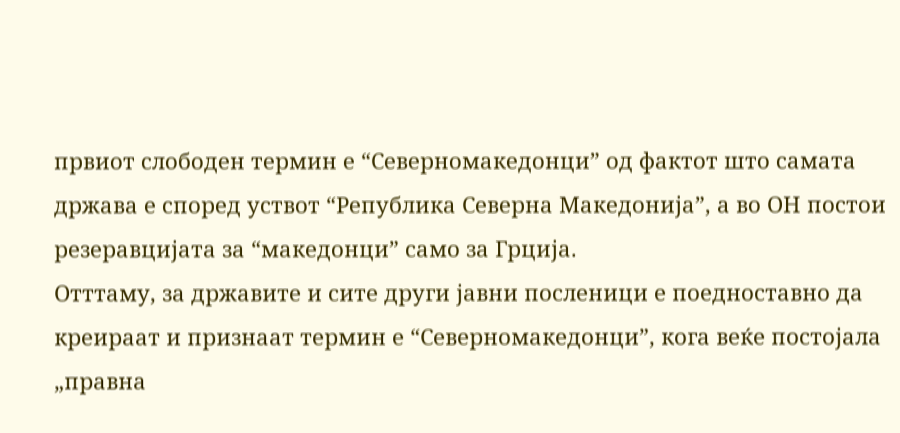првиот слободен термин е “Северномакедонци” од фактот што самата држава е според уствот “Република Северна Македонија”, а во ОН постои резеравцијата за “македонци” само за Грција.
Отттаму, за државите и сите други јавни посленици е поедноставно да креираат и признаат термин е “Северномакедонци”, кога веќе постојала „правна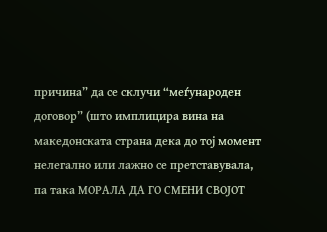причина” да се склучи “меѓународен договор” (што имплицира вина на македонската страна дека до тој момент нелегално или лажно се претставувала, па така МОРАЛА ДА ГО СМЕНИ СВОЈОТ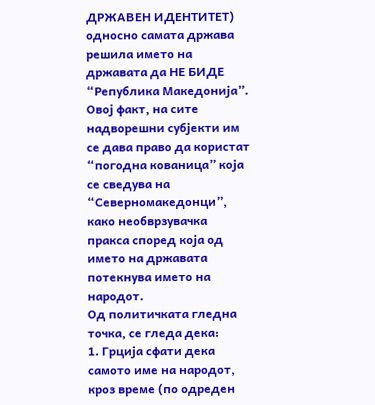ДРЖАВЕН ИДЕНТИТЕТ) односно самата држава решила името на државата да НЕ БИДЕ “Република Македонија”. Овој факт, на сите надворешни субјекти им се дава право да користат “погодна кованица” која се сведува на “Северномакедонци”, како необврзувачка пракса според која од името на државата потекнува името на народот.
Од политичката гледна точка, се гледа дека:
1. Грција сфати дека самото име на народот, кроз време (по одреден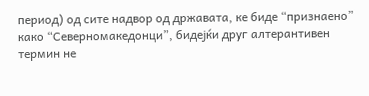период) од сите надвор од државата, ке биде “признаено” како “Северномакедонци”, бидејќи друг алтерантивен термин не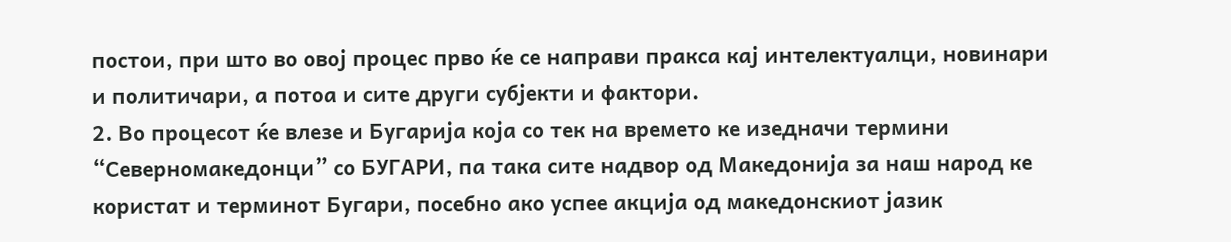постои, при што во овој процес прво ќе се направи пракса кај интелектуалци, новинари и политичари, а потоа и сите други субјекти и фактори.
2. Во процесот ќе влезе и Бугарија која со тек на времето ке изедначи термини “Северномакедонци” со БУГАРИ, па така сите надвор од Македонија за наш народ ке користат и терминот Бугари, посебно ако успее акција од македонскиот јазик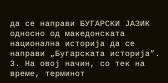да се направи БУГАРСКИ ЈАЗИК односно од македонската национална историја да се направи „Бугарската историја”.
3. На овој начин, со тек на време, терминот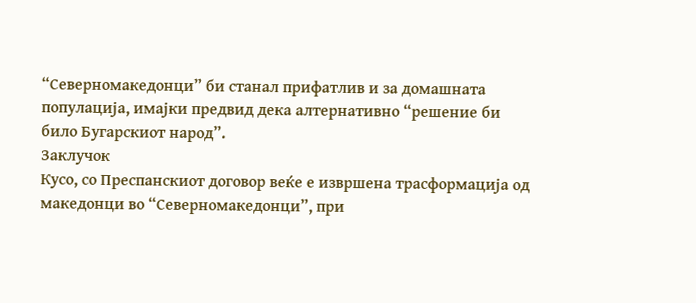“Северномакедонци” би станал прифатлив и за домашната популација, имајки предвид дека алтернативно “решение би било Бугарскиот народ”.
Заклучок
Кусо, со Преспанскиот договор веќе е извршена трасформација од македонци во “Северномакедонци”, при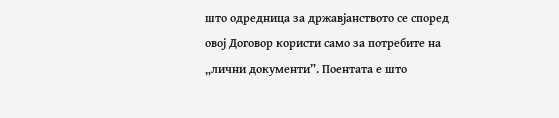што одредница за државјанството се според овој Договор користи само за потребите на „лични документи”. Поентата е што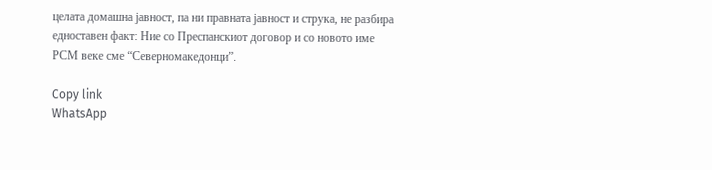целата домашна јавност, па ни правната јавност и струка, не разбира едноставен факт: Ние со Преспанскиот договор и со новото име РСМ веке сме “Северномакедонци”.

Copy link
WhatsApp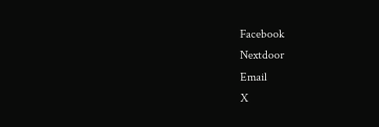Facebook
Nextdoor
Email
X